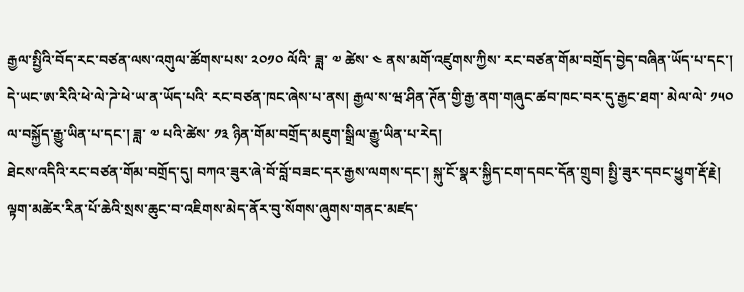རྒྱལ་སྤྱིའི་བོད་རང་བཙན་ལས་འགུལ་ཚོགས་པས་ ༢༠༡༠ ལོའི་ ཟླ་ ༧ ཚེས་ ༤ ནས་མགོ་འཛུགས་ཀྱིས་ རང་བཙན་གོམ་བགྲོད་བྱེད་བཞིན་ཡོད་པ་དང་། དེ་ཡང་ཨ་རིའི་ཕེ་ལེ་ཌེ་ཕེ་ཡ་ན་ཡོད་པའི་ རང་བཙན་ཁང་ཞེས་པ་ནས། རྒྱལ་ས་ཝ་ཤིན་ཊོན་གྱི་རྒྱ་ནག་གཞུང་ཚབ་ཁང་བར་དུ་རྒྱང་ཐག་ མེལ་ལེ་ ༡༥༠ ལ་བསྐྱོད་རྒྱུ་ཡིན་པ་དང་། ཟླ་ ༧ པའི་ཚེས་ ༡༣ ཉིན་གོམ་བགྲོད་མཇུག་སྒྲིལ་རྒྱུ་ཡིན་པ་རེད།
ཐེངས་འདིའི་རང་བཙན་གོམ་བགྲོད་དུ། བཀའ་ཟུར་ཞེ་བོ་བློ་བཟང་དར་རྒྱས་ལགས་དང་། སྐུ་ངོ་སྣར་སྐྱིད་ངག་དབང་དོན་གྲུབ། སྤྱི་ཟུར་དབང་ཕྱུག་རྡོ་རྗེ། ལྟག་མཚེར་རིན་པོ་ཆེའི་སྲས་ཆུང་བ་འཇིགས་མེད་ནོར་བུ་སོགས་ཞུགས་གནང་མཛད་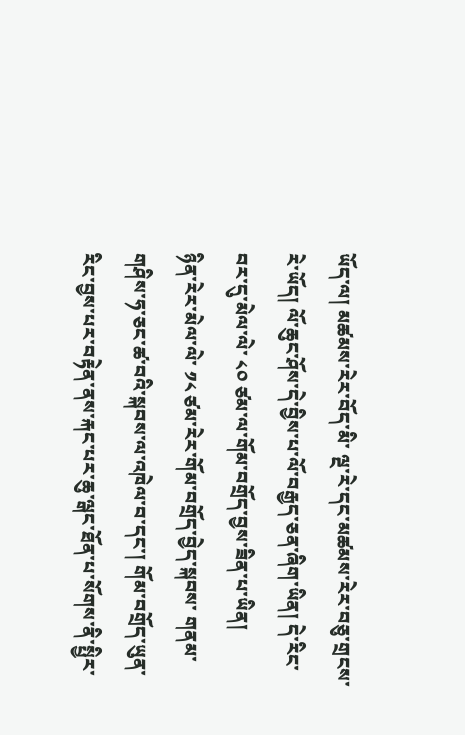ཡོད་ལ། མཚམས་རེར་བོད་མི་ ལྔ་རེ་དང་མཚམས་རེར་བཅུ་གྲངས་རེ་ཡོད། ལོ་ཆུང་ཤོས་དེ་བྱིས་པ་ལོ་བརྒྱད་ཅན་ཞིག་ཡིན། དེ་རིང་བར་དུ་མེལ་ལེ་ ༨༠ ཙམ་ལ་གོམ་བགྲོད་བྱས་ཟིན་པ་ཡིན།
ཉིན་རེར་མེལ་ལེ་ ༡༨ ཙམ་རེར་གོམ་བགྲོད་བྱེད་སྐབས་ གནམ་གཤིས་ཧ་ཅང་ཚ་བའི་སྐབས་ལ་འཁེལ་བ་དང་། གོམ་བགྲོད་ཡུན་རིང་བྱས་པར་བརྟེན་ནས་རྐང་པར་ཆུ་ལྒང་ཐོན་པ་སོགས་ནི་སྤྱིར་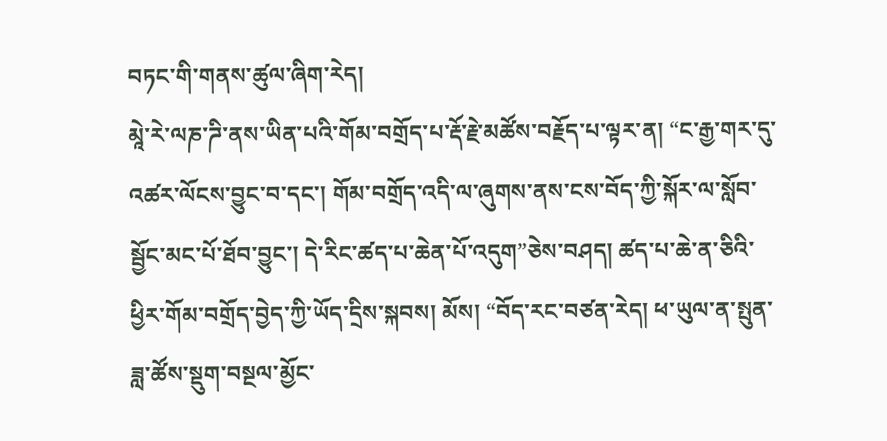བཏང་གི་གནས་ཚུལ་ཞིག་རེད།
མཱེ་རེ་ལཎ་ཌི་ནས་ཡིན་པའི་གོམ་བགྲོད་པ་རྡོ་རྗེ་མཚོས་བརྗོད་པ་ལྟར་ན། “ང་རྒྱ་གར་དུ་འཚར་ལོངས་བྱུང་བ་དང་། གོམ་བགྲོད་འདི་ལ་ཞུགས་ནས་ངས་བོད་ཀྱི་སྐོར་ལ་སློབ་སྦྱོང་མང་པོ་ཐོབ་བྱུང་། དེ་རིང་ཚད་པ་ཆེན་པོ་འདུག”ཅེས་བཤད། ཚད་པ་ཆེ་ན་ཅིའི་ཕྱིར་གོམ་བགྲོད་བྱེད་ཀྱི་ཡོད་དྲིས་སྐབས། མོས། “བོད་རང་བཙན་རེད། ཕ་ཡུལ་ན་སྤུན་ཟླ་ཚོས་སྡུག་བསྔལ་མྱོང་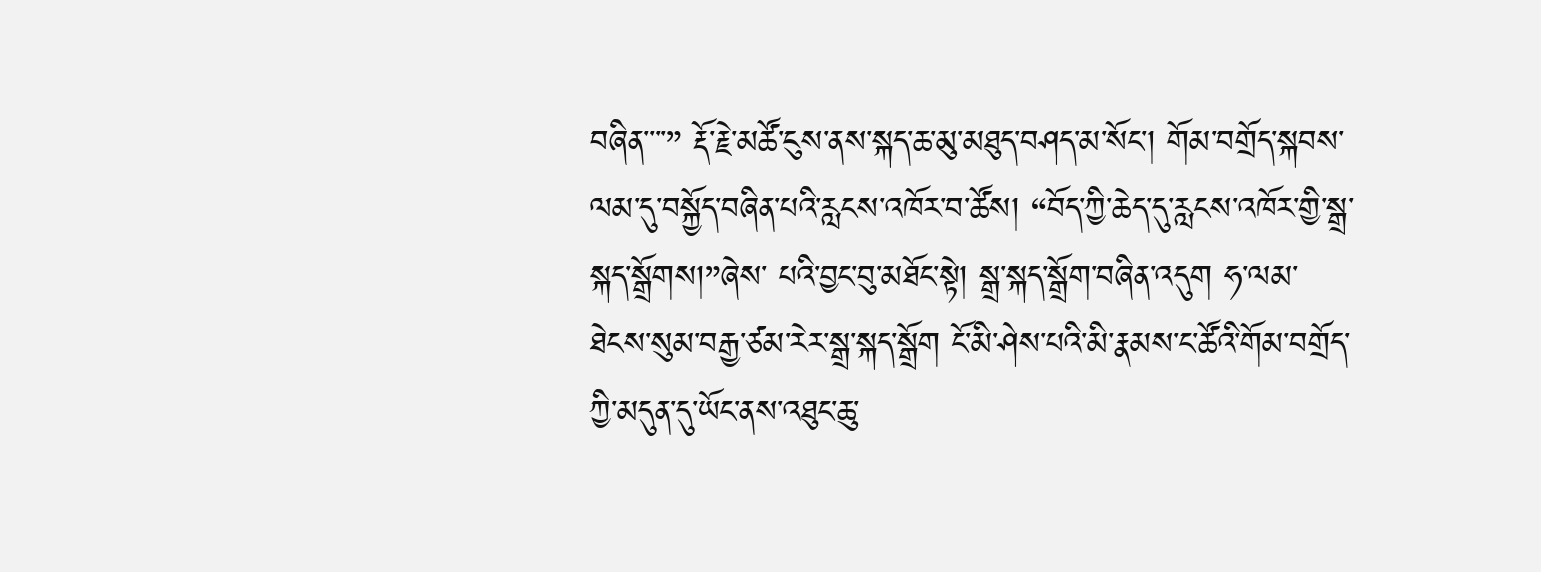བཞིན་་་་” རྡོ་རྗེ་མཚོ་ངུས་ནས་སྐད་ཆ་མུ་མཐུད་བཤད་མ་སོང་། གོམ་བགྲོད་སྐབས་ ལམ་དུ་བསྐྱོད་བཞིན་པའི་རླངས་འཁོར་བ་ཚོས། “བོད་ཀྱི་ཆེད་དུ་རླངས་འཁོར་གྱི་སྒྲ་སྐད་སྒྲོགས།”ཞེས་ པའི་བྱང་བུ་མཐོང་སྟེ། སྒྲ་སྐད་སྒྲོག་བཞིན་འདུག ཧ་ལམ་ཐེངས་སུམ་བརྒྱ་ཙམ་རེར་སྒྲ་སྐད་སྒྲོག ངོ་མི་ཤེས་པའི་མི་རྣམས་ང་ཚོའི་གོམ་བགྲོད་ཀྱི་མདུན་དུ་ཡོང་ནས་འཐུང་ཆུ་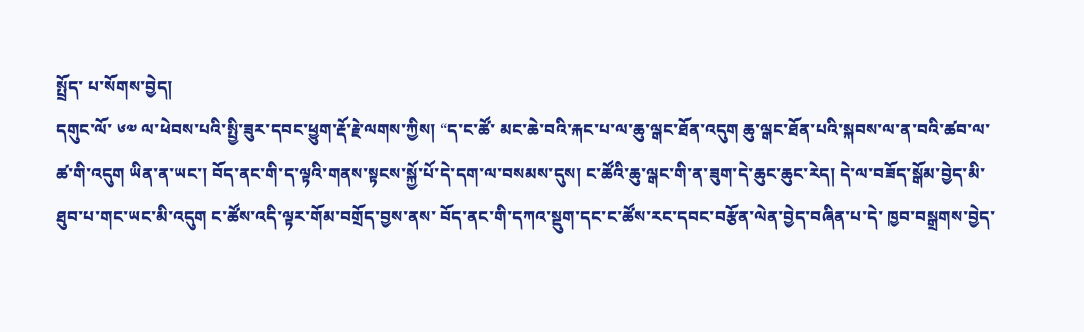སྤྲོད་ པ་སོགས་བྱེད།
དགུང་ལོ་ ༦༧ ལ་ཕེབས་པའི་སྤྱི་ཟུར་དབང་ཕྱུག་རྡོ་རྗེ་ལགས་ཀྱིས། “ད་ང་ཚོ་ མང་ཆེ་བའི་རྐང་པ་ལ་ཆུ་ལྒང་ཐོན་འདུག ཆུ་ལྒང་ཐོན་པའི་སྐབས་ལ་ན་བའི་ཚབ་ལ་ཚ་གི་འདུག ཡིན་ན་ཡང་། བོད་ནང་གི་ད་ལྟའི་གནས་སྟངས་སྐྱོ་པོ་དེ་དག་ལ་བསམས་དུས། ང་ཚོའི་ཆུ་ལྒང་གི་ན་ཟུག་དེ་ཆུང་ཆུང་རེད། དེ་ལ་བཟོད་སྒོམ་བྱེད་མི་ཐུབ་པ་གང་ཡང་མི་འདུག ང་ཚོས་འདི་ལྟར་གོམ་བགྲོད་བྱས་ནས་ བོད་ནང་གི་དཀའ་སྡུག་དང་ང་ཚོས་རང་དབང་བརྩོན་ལེན་བྱེད་བཞིན་པ་དེ་ ཁྱབ་བསྒྲགས་བྱེད་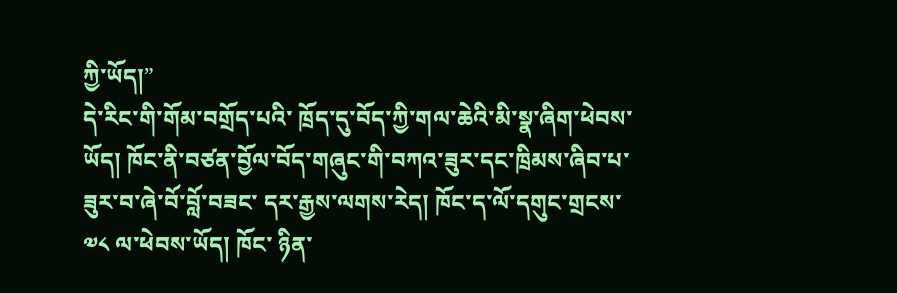ཀྱི་ཡོད།”
དེ་རིང་གི་གོམ་བགྲོད་པའི་ ཁྲོད་དུ་བོད་ཀྱི་གལ་ཆེའི་མི་སྣ་ཞིག་ཕེབས་ཡོད། ཁོང་ནི་བཙན་བྱོལ་བོད་གཞུང་གི་བཀའ་ཟུར་དང་ཁྲིམས་ཞིབ་པ་ཟུར་བ་ཞེ་བོ་བློ་བཟང་ དར་རྒྱས་ལགས་རེད། ཁོང་ད་ལོ་དགུང་གྲངས་ ༧༨ ལ་ཕེབས་ཡོད། ཁོང་ ཉིན་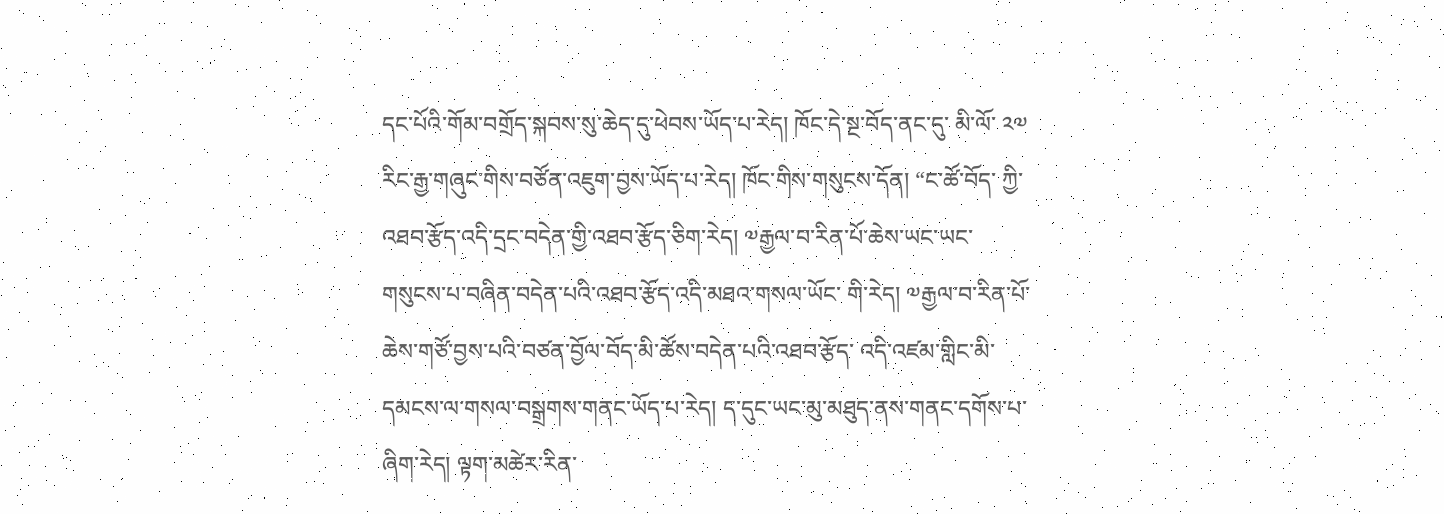དང་པོའི་གོམ་བགྲོད་སྐབས་སུ་ཆེད་དུ་ཕེབས་ཡོད་པ་རེད། ཁོང་དེ་སྔ་བོད་ནང་དུ་ མི་ལོ་ ༢༧ རིང་རྒྱ་གཞུང་གིས་བཙོན་འཇུག་བྱས་ཡོད་པ་རེད། ཁོང་གིས་གསུངས་དོན། “ང་ཚོ་བོད་ ཀྱི་འཐབ་རྩོད་འདི་དྲང་བདེན་གྱི་འཐབ་རྩོད་ཅིག་རེད། ༧རྒྱལ་བ་རིན་པོ་ཆེས་ཡང་ཡང་གསུངས་པ་བཞིན་བདེན་པའི་འཐབ་རྩོད་འདི་མཐའ་གསལ་ཡོང་ གི་རེད། ༧རྒྱལ་བ་རིན་པོ་ཆེས་གཙོ་བྱས་པའི་བཙན་བྱོལ་བོད་མི་ཚོས་བདེན་པའི་འཐབ་རྩོད་ འདི་འཛམ་གླིང་མི་དམངས་ལ་གསལ་བསྒྲགས་གནང་ཡོད་པ་རེད། ད་དུང་ཡང་མུ་མཐུད་ནས་གནང་དགོས་པ་ཞིག་རེད། ལྟག་མཚེར་རིན་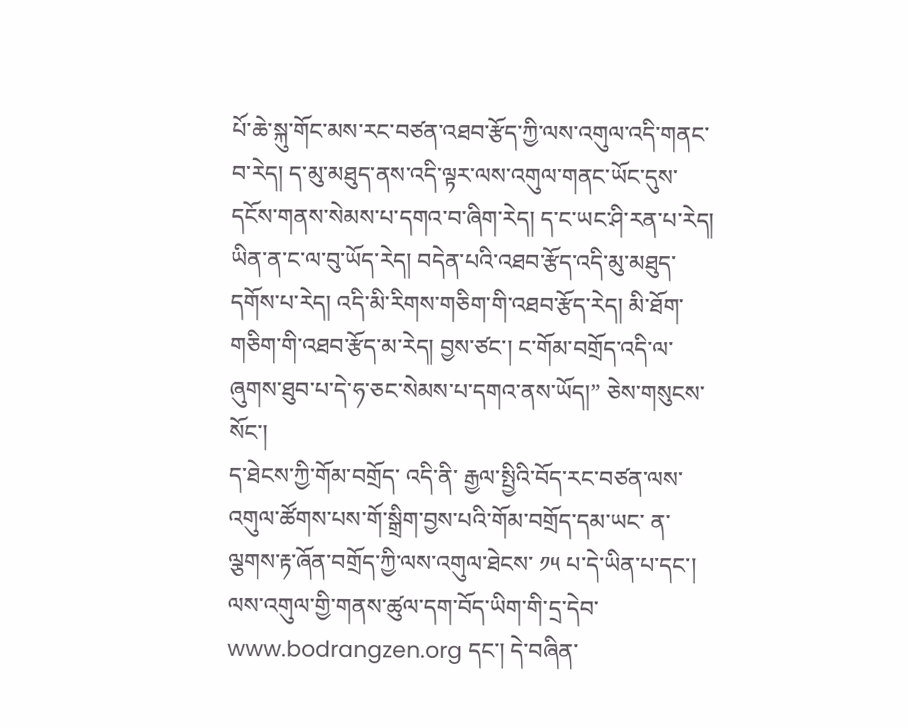པོ་ཆེ་སྐུ་གོང་མས་རང་བཙན་འཐབ་རྩོད་ཀྱི་ལས་འགུལ་འདི་གནང་བ་རེད། ད་མུ་མཐུད་ནས་འདི་ལྟར་ལས་འགུལ་གནང་ཡོང་དུས་དངོས་གནས་སེམས་པ་དགའ་བ་ཞིག་རེད། ད་ང་ཡང་ཤི་རན་པ་རེད། ཡིན་ན་ང་ལ་བུ་ཡོད་རེད། བདེན་པའི་འཐབ་རྩོད་འདི་མུ་མཐུད་དགོས་པ་རེད། འདི་མི་རིགས་གཅིག་གི་འཐབ་རྩོད་རེད། མི་ཐོག་གཅིག་གི་འཐབ་རྩོད་མ་རེད། བྱས་ཙང་། ང་གོམ་བགྲོད་འདི་ལ་ཞུགས་ཐུབ་པ་དེ་ཧ་ཅང་སེམས་པ་དགའ་ནས་ཡོད།” ཅེས་གསུངས་སོང་།
ད་ཐེངས་ཀྱི་གོམ་བགྲོད་ འདི་ནི་ རྒྱལ་སྤྱིའི་བོད་རང་བཙན་ལས་འགུལ་ཚོགས་པས་གོ་སྒྲིག་བྱས་པའི་གོམ་བགྲོད་དམ་ཡང་ ན་ལྕགས་རྟ་ཞོན་བགྲོད་ཀྱི་ལས་འགུལ་ཐེངས་ ༡༥ པ་དེ་ཡིན་པ་དང་། ལས་འགུལ་གྱི་གནས་ཚུལ་དག་བོད་ཡིག་གི་དྲ་དེབ་ www.bodrangzen.org དང་། དེ་བཞིན་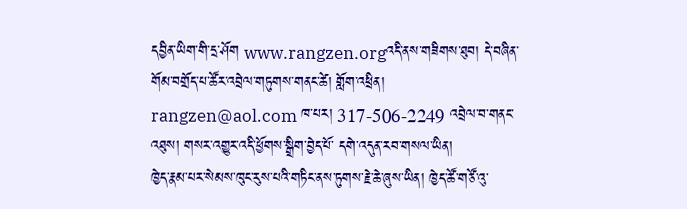དབྱིན་ཡིག་གི་དྲ་ཤོག www.rangzen.orgའདི་ནས་གཟིགས་ཐུབ། དེ་བཞིན་གོམ་བགྲོད་པ་ཚོར་འབྲེལ་གཏུགས་གནང་ཚེ། གློག་འཕྲིན། rangzen@aol.com ཁ་པར། 317-506-2249 འབྲེལ་བ་གནང་འཐུས། གསར་འགྱུར་འདི་ཕྱོགས་སྒྲིག་བྱེད་པོ་ དགེ་འདུན་རབ་གསལ་ཡིན།
ཁྱེད་རྣམ་པར་སེམས་ཁུང་རུས་པའི་གཏིང་ནས་ཏུགས་རྗེ་ཆེ་ཞུས་ཡིན། ཁྱེད་ཚོ་གཙོ་འུ་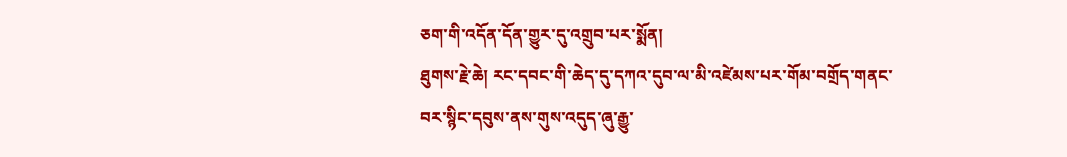ཅག་གི་འདོན་དོན་གྱུར་དུ་འགྲུབ་པར་སྨོན།
ཐུགས་རྗེ་ཆེ། རང་དབང་གི་ཆེད་དུ་དཀའ་དུབ་ལ་མི་འཛེམས་པར་གོམ་བགྲོད་གནང་བར་སྙིང་དབུས་ནས་གུས་འདུད་ཞུ་རྒྱུ་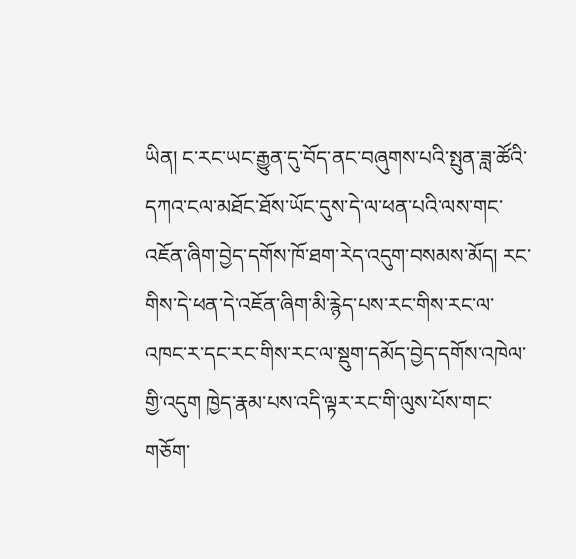ཡིན། ང་རང་ཡང་རྒྱུན་དུ་བོད་ནང་བཞུགས་པའི་སྤུན་ཟླ་ཚོའི་དཀའ་ངལ་མཐོང་ཐོས་ཡོང་དུས་དེ་ལ་ཕན་པའི་ལས་གང་འཇོན་ཞིག་བྱེད་དགོས་ཁོ་ཐག་རེད་འདུག་བསམས་མོད། རང་གིས་དེ་ཕན་དེ་འཇོན་ཞིག་མི་རྙེད་པས་རང་གིས་རང་ལ་འཁང་ར་དང་རང་གིས་རང་ལ་སྡུག་དམོད་བྱེད་དགོས་འཁེལ་གྱི་འདུག ཁྱེད་རྣམ་པས་འདི་ལྟར་རང་གི་ལུས་པོས་གང་གཅོག་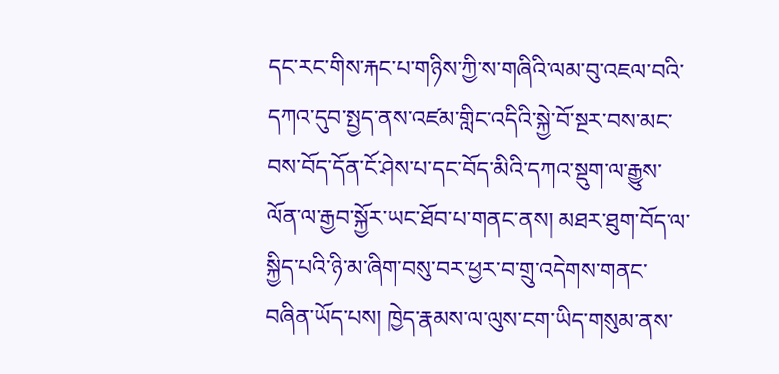དང་རང་གིས་རྐང་པ་གཉིས་ཀྱི་ས་གཞིའི་ལམ་བུ་འཇལ་བའི་དཀའ་དུབ་སྤྱད་ནས་འཛམ་གླིང་འདིའི་སྐྱེ་བོ་སྔར་བས་མང་བས་བོད་དོན་ངོ་ཤེས་པ་དང་བོད་མིའི་དཀའ་སྡུག་ལ་རྒྱུས་ལོན་ལ་རྒྱབ་སྐྱོར་ཡང་ཐོབ་པ་གནང་ནས། མཐར་ཐུག་བོད་ལ་སྐྱིད་པའི་ཉི་མ་ཞིག་བསུ་བར་ཕྱར་བ་གྲུ་འདེགས་གནང་བཞིན་ཡོད་པས། ཁྱེད་རྣམས་ལ་ལུས་ངག་ཡིད་གསུམ་ནས་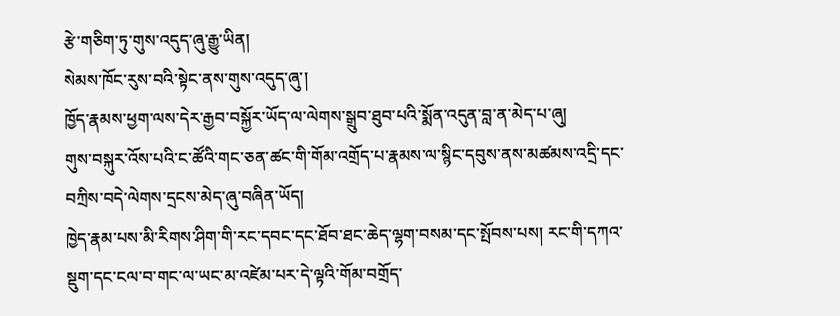རྩེ་གཅིག་ཏུ་གུས་འདུད་ཞུ་རྒྱུ་ཡིན།
སེམས་ཁོང་རུས་བའི་སྟེང་ནས་གུས་འདུད་ཞུ་།
ཁྱོད་རྣམས་ཕྱག་ལས་དེར་རྒྱབ་བསྐྱོར་ཡོད་ལ་ལེགས་སྒྲུབ་ཐུབ་པའི་སྨོན་འདུན་བླ་ན་མེད་པ་ཞུ།
གུས་བསྐུར་འོས་པའི་ང་ཚོའི་གང་ཅན་ཚང་གི་གོམ་འགྲོད་པ་རྣམས་ལ་སྙིང་དབུས་ནས་མཚམས་འདྲི་དང་བཀྲིས་བདེ་ལེགས་དྲངས་མེད་ཞུ་བཞིན་ཡོད།
ཁྱེད་རྣམ་པས་མི་རིགས་ཤིག་གི་རང་དབང་དང་ཐོབ་ཐང་ཆེད་ལྷག་བསམ་དང་སྤོབས་པས། རང་གི་དཀའ་སྡུག་དང་ངལ་བ་གང་ལ་ཡང་མ་འཛེམ་པར་དེ་ལྟའི་གོམ་བགྲོད་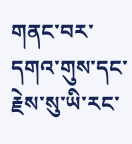གནང་བར་དགའ་གུས་དང་རྗེས་སུ་ཡི་རང་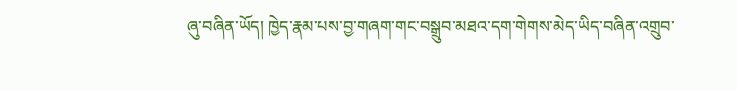ཞུ་བཞིན་ཡོད། ཁྱེད་རྣམ་པས་བྱ་གཞག་གང་བསྒྲུབ་མཐའ་དག་གེགས་མེད་ཡིད་བཞིན་འགྲུབ་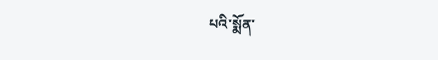པའི་སྨོན་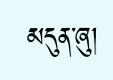མདུན་ཞུ།